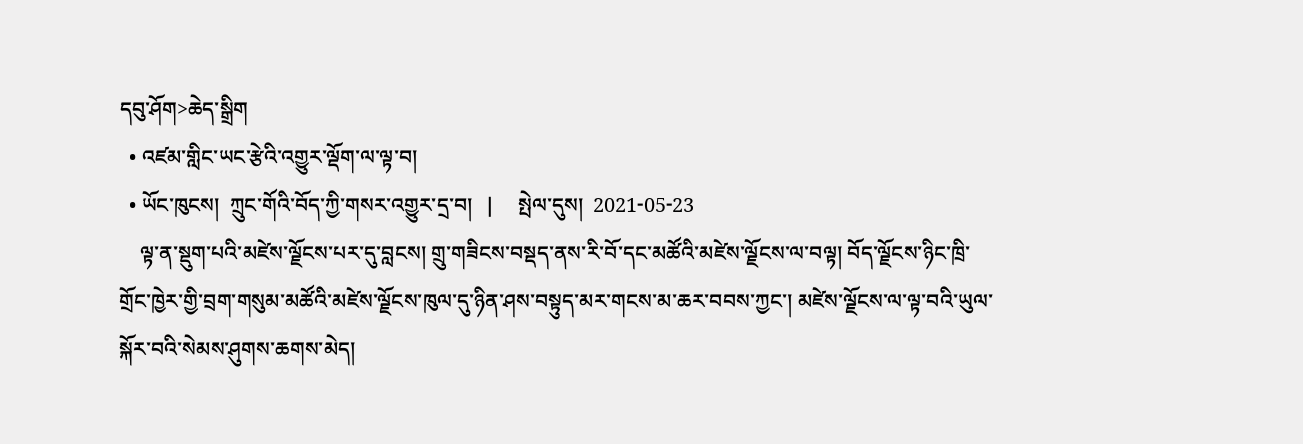དབུ་ཤོག>ཆེད་སྒྲིག
  • འཛམ་གླིང་ཡང་རྩེའི་འགྱུར་ལྡོག་ལ་ལྟ་བ།
  • ཡོང་ཁུངས།  ཀྲུང་གོའི་བོད་ཀྱི་གསར་འགྱུར་དྲ་བ།   |     སྤེལ་དུས།  2021-05-23
    ལྟ་ན་སྡུག་པའི་མཛེས་ལྗོངས་པར་དུ་བླངས། གྲུ་གཟིངས་བསྡད་ནས་རི་བོ་དང་མཚོའི་མཛེས་ལྗོངས་ལ་བལྟ། བོད་ལྗོངས་ཉིང་ཁྲི་གྲོང་ཁྱེར་གྱི་བྲག་གསུམ་མཚོའི་མཛེས་ལྗོངས་ཁུལ་དུ་ཉིན་ཤས་བསྟུད་མར་གངས་མ་ཆར་བབས་ཀྱང་། མཛེས་ལྗོངས་ལ་ལྟ་བའི་ཡུལ་སྐོར་བའི་སེམས་ཤུགས་ཆགས་མེད།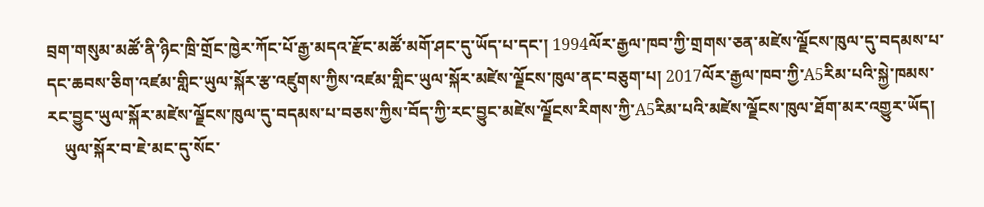བྲག་གསུམ་མཚོ་ནི་ཉིང་ཁྲི་གྲོང་ཁྱེར་ཀོང་པོ་རྒྱ་མདའ་རྫོང་མཚོ་མགོ་ཤང་དུ་ཡོད་པ་དང་། 1994ལོར་རྒྱལ་ཁབ་ཀྱི་གྲགས་ཅན་མཛེས་ལྗོངས་ཁུལ་དུ་བདམས་པ་དང་ཆབས་ཅིག་འཛམ་གླིང་ཡུལ་སྐོར་རྩ་འཛུགས་ཀྱིས་འཛམ་གླིང་ཡུལ་སྐོར་མཛེས་ལྗོངས་ཁུལ་ནང་བཅུག་པ། 2017ལོར་རྒྱལ་ཁབ་ཀྱི་A5རིམ་པའི་སྐྱེ་ཁམས་རང་བྱུང་ཡུལ་སྐོར་མཛེས་ལྗོངས་ཁུལ་དུ་བདམས་པ་བཅས་ཀྱིས་བོད་ཀྱི་རང་བྱུང་མཛེས་ལྗོངས་རིགས་ཀྱི་A5རིམ་པའི་མཛེས་ལྗོངས་ཁུལ་ཐོག་མར་འགྱུར་ཡོད།
    ཡུལ་སྐོར་བ་ཇེ་མང་དུ་སོང་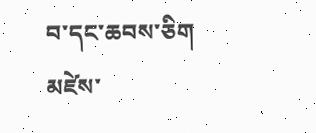བ་དང་ཆབས་ཅིག མཛེས་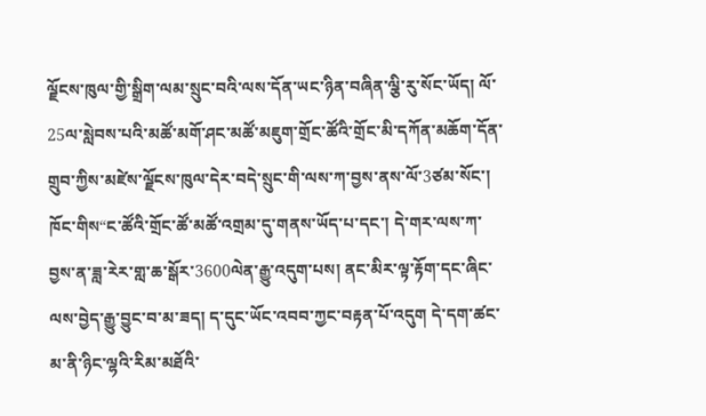ལྗོངས་ཁུལ་གྱི་སྒྲིག་ལམ་སྲུང་བའི་ལས་དོན་ཡང་ཉིན་བཞིན་ལྕི་རུ་སོང་ཡོད། ལོ་25ལ་སླེབས་པའི་མཚོ་མགོ་ཤང་མཚོ་མཇུག་གྲོང་ཚོའི་གྲོང་མི་དཀོན་མཆོག་དོན་གྲུབ་ཀྱིས་མཛེས་ལྗོངས་ཁུལ་དེར་བདེ་སྲུང་གི་ལས་ཀ་བྱས་ནས་ལོ་3ཙམ་སོང་། ཁོང་གིས“ང་ཚོའི་གྲོང་ཚོ་མཚོ་འགྲམ་དུ་གནས་ཡོད་པ་དང་། དེ་གར་ལས་ཀ་བྱས་ན་ཟླ་རེར་གླ་ཆ་སྒོར་3600ལེན་རྒྱུ་འདུག་པས། ནང་མིར་ལྟ་རྟོག་དང་ཞིང་ལས་བྱེད་རྒྱུ་བྱུང་བ་མ་ཟད། ད་དུང་ཡོང་འབབ་ཀྱང་བརྟན་པོ་འདུག དེ་དག་ཚང་མ་ནི་ཉིང་ལྷའི་རིམ་མཐོའི་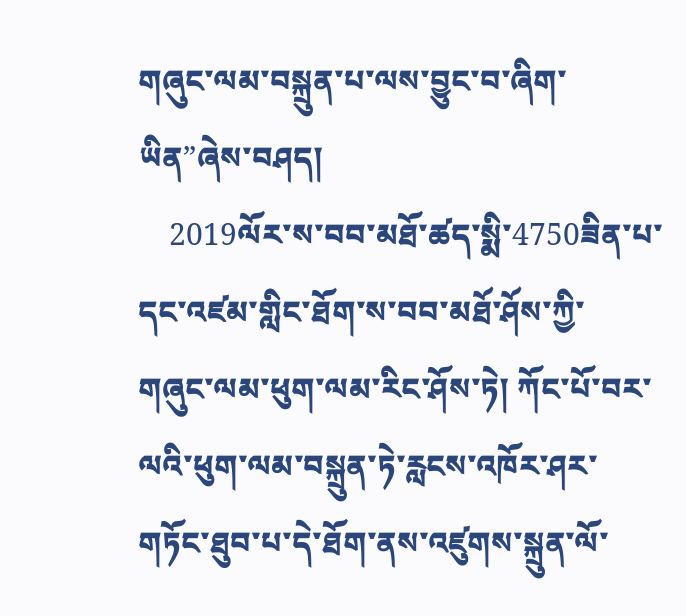གཞུང་ལམ་བསྐྲུན་པ་ལས་བྱུང་བ་ཞིག་ཡིན”ཞེས་བཤད།
    2019ལོར་ས་བབ་མཐོ་ཚད་སྨི་4750ཟིན་པ་དང་འཛམ་གླིང་ཐོག་ས་བབ་མཐོ་ཤོས་ཀྱི་གཞུང་ལམ་ཕུག་ལམ་རིང་ཤོས་ཏེ། ཀོང་པོ་བར་ལའི་ཕུག་ལམ་བསྐྲུན་ཏེ་རླངས་འཁོར་ཤར་གཏོང་ཐུབ་པ་དེ་ཐོག་ནས་འཛུགས་སྐྲུན་ལོ་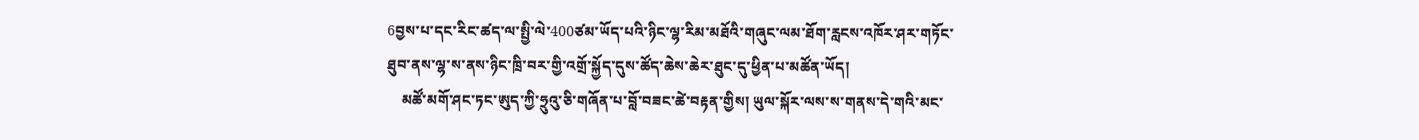6བྱས་པ་དང་རིང་ཚད་ལ་སྤྱི་ལེ་400ཙམ་ཡོད་པའི་ཉིང་ལྷ་རིམ་མཐོའི་གཞུང་ལམ་ཐོག་རླངས་འཁོར་ཤར་གཏོང་ཐུབ་ནས་ལྷ་ས་ནས་ཉིང་ཁྲི་བར་གྱི་འགྲོ་སྐྱོད་དུས་ཚོད་ཆེས་ཆེར་ཐུང་དུ་ཕྱིན་པ་མཚོན་ཡོད།
    མཚོ་མགོ་ཤང་ཏང་ཨུད་ཀྱི་ཧྲུའུ་ཅི་གཞོན་པ་བློ་བཟང་ཚེ་བརྟན་གྱིས། ཡུལ་སྐོར་ལས་ས་གནས་དེ་གའི་མང་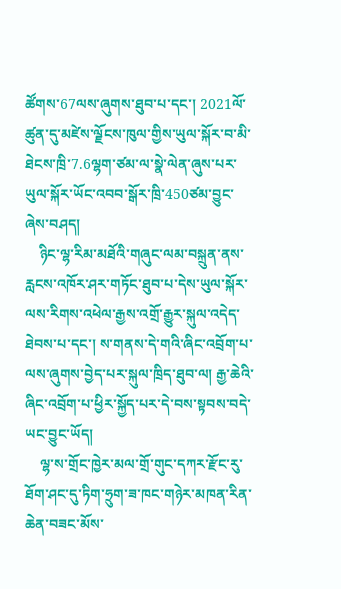ཚོགས་67ལས་ཞུགས་ཐུབ་པ་དང་། 2021ལོ་ཚུན་དུ་མཛེས་ལྗོངས་ཁུལ་གྱིས་ཡུལ་སྐོར་བ་མི་ཐེངས་ཁྲི་7.6ལྷག་ཙམ་ལ་སྣེ་ལེན་ཞུས་པར་ཡུལ་སྐོར་ཡོང་འབབ་སྒོར་ཁྲི་450ཙམ་བྱུང་ཞེས་བཤད།
    ཉིང་ལྷ་རིམ་མཐོའི་གཞུང་ལམ་བསྐྲུན་ནས་རླངས་འཁོར་ཤར་གཏོང་ཐུབ་པ་དེས་ཡུལ་སྐོར་ལས་རིགས་འཕེལ་རྒྱས་འགྲོ་རྒྱུར་སྐུལ་འདེད་ཐེབས་པ་དང་། ས་གནས་དེ་གའི་ཞིང་འབྲོག་པ་ལས་ཞུགས་བྱེད་པར་སྐུལ་ཁྲིད་ཐུབ་ལ། རྒྱ་ཆེའི་ཞིང་འབྲོག་པ་ཕྱིར་སྐྱོད་པར་དེ་བས་སྟབས་བདེ་ཡང་བྱུང་ཡོད།
    ལྷ་ས་གྲོང་ཁྱེར་མལ་གྲོ་གུང་དཀར་རྫོང་རུ་ཐོག་ཤང་དུ་ཏིག་ཧྲུག་ཟ་ཁང་གཉེར་མཁན་རིན་ཆེན་བཟང་མོས་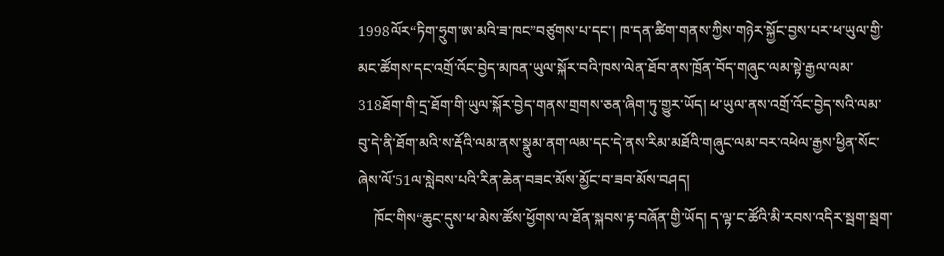1998ལོར“ཏིག་ཧྲུག་ཨ་མའི་ཟ་ཁང”བཙུགས་པ་དང་། ཁ་དན་ཚིག་གནས་ཀྱིས་གཉེར་སྐྱོང་བྱས་པར་ཕ་ཡུལ་གྱི་མང་ཚོགས་དང་འགྲོ་འོང་བྱེད་མཁན་ཡུལ་སྐོར་བའི་ཁས་ལེན་ཐོབ་ནས་ཁྲོན་བོད་གཞུང་ལམ་སྟེ་རྒྱལ་ལམ་318ཐོག་གི་དྲ་ཐོག་གི་ཡུལ་སྐོར་བྱེད་གནས་གྲགས་ཅན་ཞིག་ཏུ་གྱུར་ཡོད། ཕ་ཡུལ་ནས་འགྲོ་འོང་བྱེད་སའི་ལམ་བུ་དེ་ནི་ཐོག་མའི་ས་རྡོའི་ལམ་ནས་སྣུམ་ནག་ལམ་དང་དེ་ནས་རིམ་མཐོའི་གཞུང་ལམ་བར་འཕེལ་རྒྱས་ཕྱིན་སོང་ཞེས་ལོ་51ལ་སླེབས་པའི་རིན་ཆེན་བཟང་མོས་མྱོང་བ་ཟབ་མོས་བཤད།
    ཁོང་གིས“ཆུང་དུས་ཕ་མེས་ཚོས་ཕྱོགས་ལ་ཐོན་སྐབས་རྟ་བཞོན་གྱི་ཡོད། ད་ལྟ་ང་ཚོའི་མི་རབས་འདིར་སྦག་སྦག་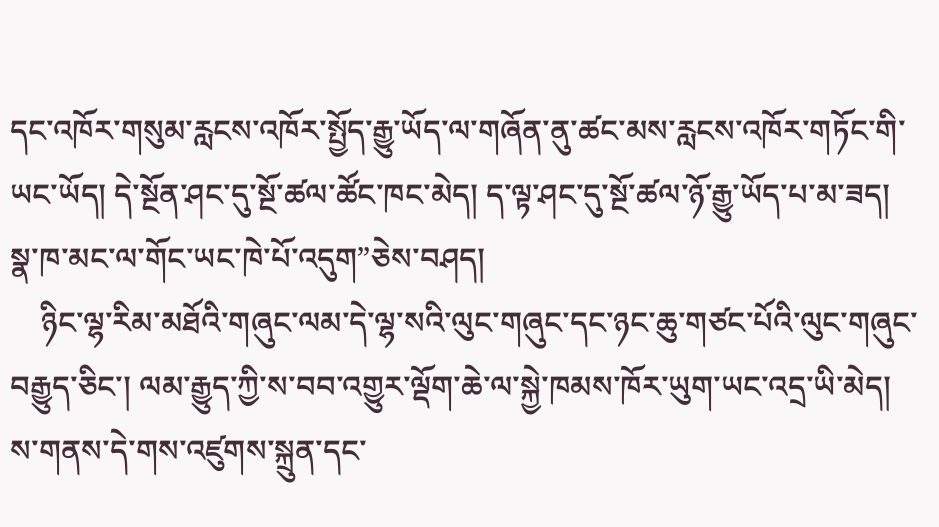དང་འཁོར་གསུམ་རླངས་འཁོར་སྤྱོད་རྒྱུ་ཡོད་ལ་གཞོན་ནུ་ཚང་མས་རླངས་འཁོར་གཏོང་གི་ཡང་ཡོད། དེ་སྔོན་ཤང་དུ་སྔོ་ཚལ་ཚོང་ཁང་མེད། ད་ལྟ་ཤང་དུ་སྔོ་ཚལ་ཉོ་རྒྱུ་ཡོད་པ་མ་ཟད། སྣ་ཁ་མང་ལ་གོང་ཡང་ཁེ་པོ་འདུག”ཅེས་བཤད།
    ཉིང་ལྷ་རིམ་མཐོའི་གཞུང་ལམ་དེ་ལྷ་སའི་ལུང་གཞུང་དང་ཉང་ཆུ་གཙང་པོའི་ལུང་གཞུང་བརྒྱུད་ཅིང་། ལམ་རྒྱུད་ཀྱི་ས་བབ་འགྱུར་ལྡོག་ཆེ་ལ་སྐྱེ་ཁམས་ཁོར་ཡུག་ཡང་འདྲ་ཡི་མེད། ས་གནས་དེ་གས་འཛུགས་སྐྲུན་དང་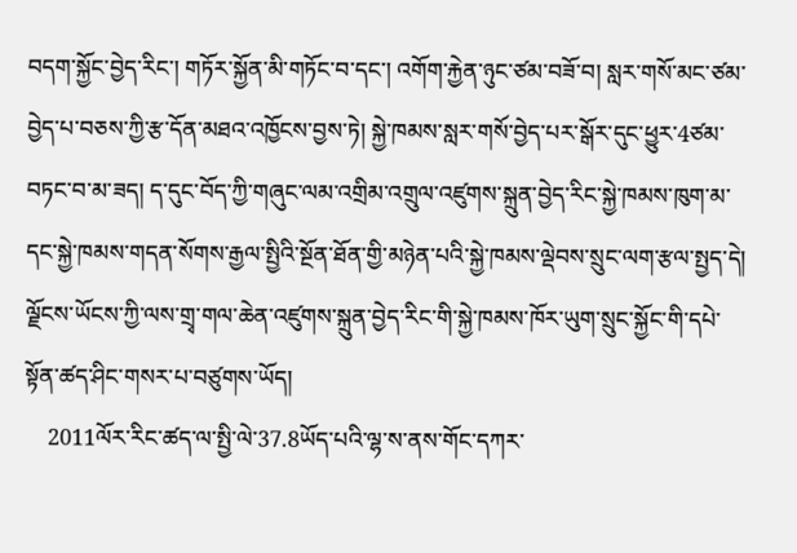བདག་སྐྱོང་བྱེད་རིང་། གཏོར་སྐྱོན་མི་གཏོང་བ་དང་། འགོག་རྐྱེན་ཉུང་ཙམ་བཟོ་བ། སླར་གསོ་མང་ཙམ་བྱེད་པ་བཅས་ཀྱི་རྩ་དོན་མཐའ་འཁྱོངས་བྱས་ཏེ། སྐྱེ་ཁམས་སླར་གསོ་བྱེད་པར་སྒོར་དུང་ཕྱུར་4ཙམ་བཏང་བ་མ་ཟད། ད་དུང་བོད་ཀྱི་གཞུང་ལམ་འགྲིམ་འགྲུལ་འཛུགས་སྐྲུན་བྱེད་རིང་སྐྱེ་ཁམས་ཁུག་མ་དང་སྐྱེ་ཁམས་གདན་སོགས་རྒྱལ་སྤྱིའི་སྔོན་ཐོན་གྱི་མཉེན་པའི་སྐྱེ་ཁམས་ལྡེབས་སྲུང་ལག་རྩལ་སྤྱད་དེ། ལྗོངས་ཡོངས་ཀྱི་ལས་གྲྭ་གལ་ཆེན་འཛུགས་སྐྲུན་བྱེད་རིང་གི་སྐྱེ་ཁམས་ཁོར་ཡུག་སྲུང་སྐྱོང་གི་དཔེ་སྟོན་ཚད་ཤིང་གསར་པ་བཙུགས་ཡོད།
    2011ལོར་རིང་ཚད་ལ་སྤྱི་ལེ་37.8ཡོད་པའི་ལྷ་ས་ནས་གོང་དཀར་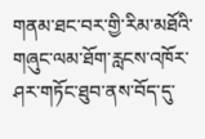གནམ་ཐང་བར་གྱི་རིམ་མཐོའི་གཞུང་ལམ་ཐོག་རླངས་འཁོར་ཤར་གཏོང་ཐུབ་ནས་བོད་དུ་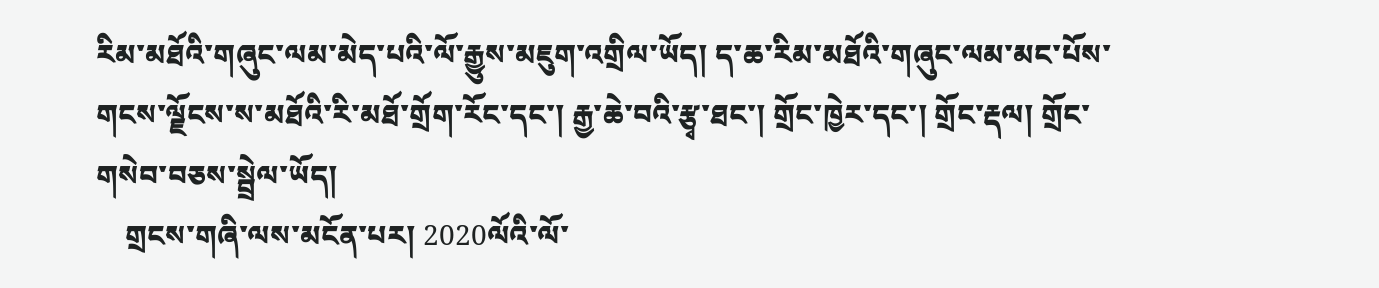རིམ་མཐོའི་གཞུང་ལམ་མེད་པའི་ལོ་རྒྱུས་མཇུག་འགྲིལ་ཡོད། ད་ཆ་རིམ་མཐོའི་གཞུང་ལམ་མང་པོས་གངས་ལྗོངས་ས་མཐོའི་རི་མཐོ་གྲོག་རོང་དང་། རྒྱ་ཆེ་བའི་རྩྭ་ཐང་། གྲོང་ཁྱེར་དང་། གྲོང་རྡལ། གྲོང་གསེབ་བཅས་སྦྲེལ་ཡོད།
    གྲངས་གཞི་ལས་མངོན་པར། 2020ལོའི་ལོ་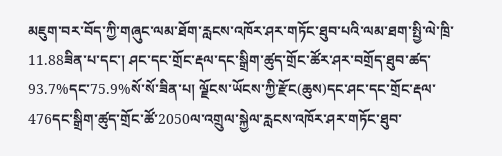མཇུག་བར་བོད་ཀྱི་གཞུང་ལམ་ཐོག་རླངས་འཁོར་ཤར་གཏོང་ཐུབ་པའི་ལམ་ཐག་སྤྱི་ལེ་ཁྲི་11.88ཟིན་པ་དང་། ཤང་དང་གྲོང་རྡལ་དང་སྒྲིག་ཚུད་གྲོང་ཚོར་ཤར་བགྲོད་ཐུབ་ཚད་93.7%དང་75.9%སོ་སོ་ཟིན་པ། ལྗོངས་ཡོངས་ཀྱི་རྫོང(ཆུས)དང་ཤང་དང་གྲོང་རྡལ་476དང་སྒྲིག་ཚུད་གྲོང་ཚོ་2050ལ་འགྲུལ་སྐྱེལ་རླངས་འཁོར་ཤར་གཏོང་ཐུབ་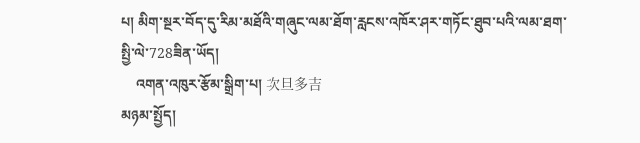པ། མིག་སྔར་བོད་དུ་རིམ་མཐོའི་གཞུང་ལམ་ཐོག་རླངས་འཁོར་ཤར་གཏོང་ཐུབ་པའི་ལམ་ཐག་སྤྱི་ལེ་728ཟིན་ཡོད།
    འགན་འཁུར་རྩོམ་སྒྲིག་པ། 次旦多吉
མཉམ་སྤྱོད།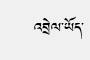འབྲེལ་ཡོད་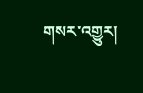གསར་འགྱུར།